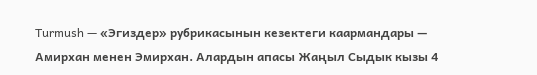Turmush — «Эгиздер» рубрикасынын кезектеги каармандары — Амирхан менен Эмирхан. Алардын апасы Жаңыл Сыдык кызы 4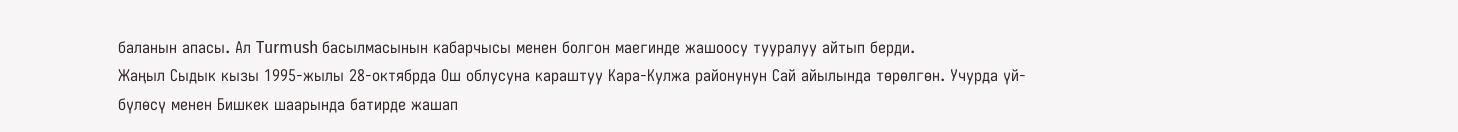баланын апасы. Ал Turmush басылмасынын кабарчысы менен болгон маегинде жашоосу тууралуу айтып берди.
Жаңыл Сыдык кызы 1995-жылы 28-октябрда Ош облусуна караштуу Кара-Кулжа районунун Сай айылында төрөлгөн. Учурда үй-бүлөсү менен Бишкек шаарында батирде жашап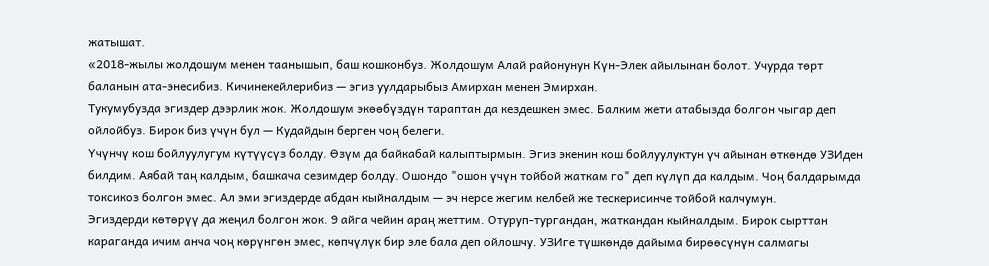жатышат.
«2018-жылы жолдошум менен таанышып, баш кошконбуз. Жолдошум Алай районунун Күн-Элек айылынан болот. Учурда төрт баланын ата-энесибиз. Кичинекейлерибиз — эгиз уулдарыбыз Амирхан менен Эмирхан.
Тукумубузда эгиздер дээрлик жок. Жолдошум экөөбүздүн тараптан да кездешкен эмес. Балким жети атабызда болгон чыгар деп ойлойбуз. Бирок биз үчүн бул — Кудайдын берген чоң белеги.
Үчүнчү кош бойлуулугум күтүүсүз болду. Өзүм да байкабай калыптырмын. Эгиз экенин кош бойлуулуктун үч айынан өткөндө УЗИден билдим. Аябай таң калдым, башкача сезимдер болду. Ошондо "ошон үчүн тойбой жаткам го" деп күлүп да калдым. Чоң балдарымда токсикоз болгон эмес. Ал эми эгиздерде абдан кыйналдым — эч нерсе жегим келбей же тескерисинче тойбой калчумун.
Эгиздерди көтөрүү да жеңил болгон жок. 9 айга чейин араң жеттим. Отуруп-тургандан, жаткандан кыйналдым. Бирок сырттан караганда ичим анча чоң көрүнгөн эмес, көпчүлүк бир эле бала деп ойлошчу. УЗИге түшкөндө дайыма бирөөсүнүн салмагы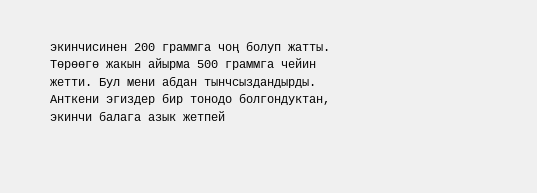экинчисинен 200 граммга чоң болуп жатты. Төрөөгө жакын айырма 500 граммга чейин жетти. Бул мени абдан тынчсыздандырды. Анткени эгиздер бир тонодо болгондуктан, экинчи балага азык жетпей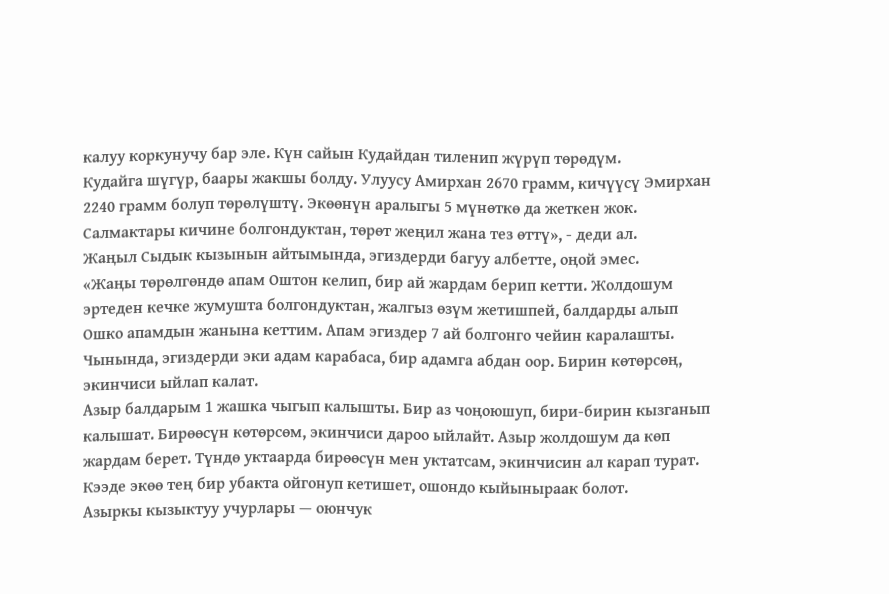калуу коркунучу бар эле. Күн сайын Кудайдан тиленип жүрүп төрөдүм.
Кудайга шүгүр, баары жакшы болду. Улуусу Амирхан 2670 грамм, кичүүсү Эмирхан 2240 грамм болуп төрөлүштү. Экөөнүн аралыгы 5 мүнөткө да жеткен жок. Салмактары кичине болгондуктан, төрөт жеңил жана тез өттү», - деди ал.
Жаңыл Сыдык кызынын айтымында, эгиздерди багуу албетте, оңой эмес.
«Жаңы төрөлгөндө апам Оштон келип, бир ай жардам берип кетти. Жолдошум эртеден кечке жумушта болгондуктан, жалгыз өзүм жетишпей, балдарды алып Ошко апамдын жанына кеттим. Апам эгиздер 7 ай болгонго чейин каралашты. Чынында, эгиздерди эки адам карабаса, бир адамга абдан оор. Бирин көтөрсөң, экинчиси ыйлап калат.
Азыр балдарым 1 жашка чыгып калышты. Бир аз чоңоюшуп, бири-бирин кызганып калышат. Бирөөсүн көтөрсөм, экинчиси дароо ыйлайт. Азыр жолдошум да көп жардам берет. Түндө уктаарда бирөөсүн мен уктатсам, экинчисин ал карап турат. Кээде экөө тең бир убакта ойгонуп кетишет, ошондо кыйыныраак болот.
Азыркы кызыктуу учурлары — оюнчук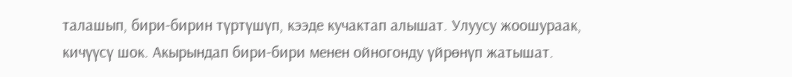талашып, бири-бирин түртүшүп, кээде кучактап алышат. Улуусу жоошураак, кичүүсү шок. Акырындап бири-бири менен ойногонду үйрөнүп жатышат.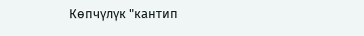Көпчүлүк "кантип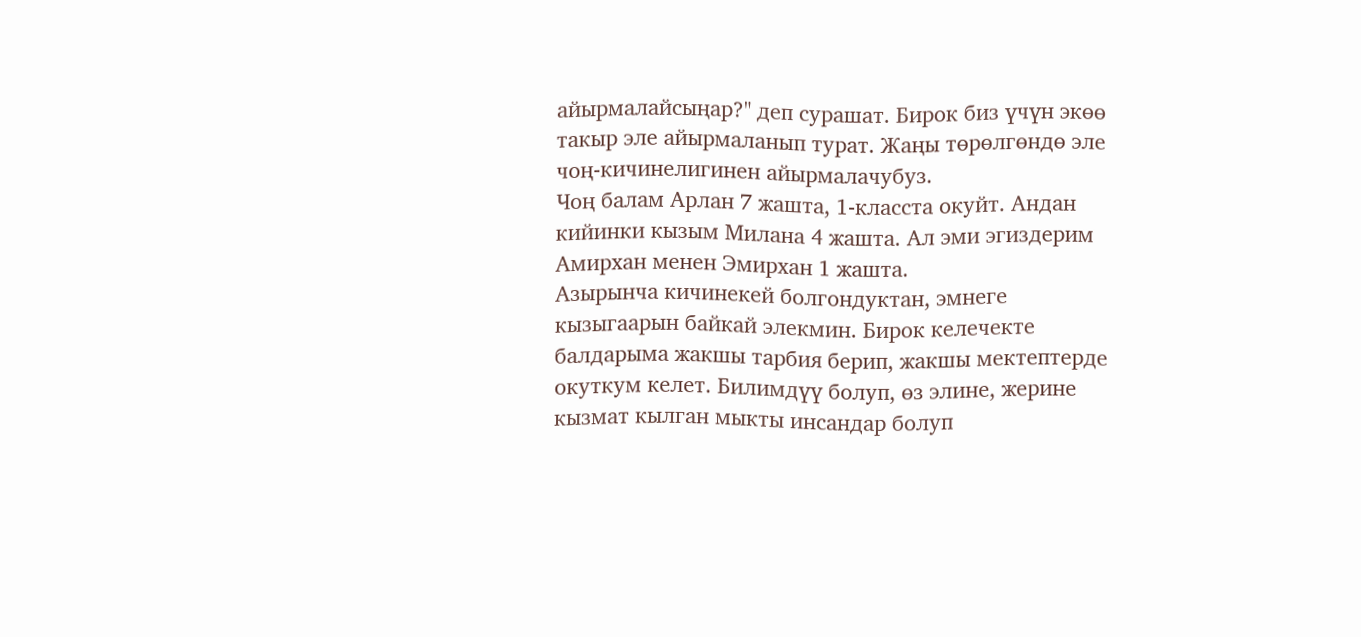айырмалайсыңар?" деп сурашат. Бирок биз үчүн экөө такыр эле айырмаланып турат. Жаңы төрөлгөндө эле чоң-кичинелигинен айырмалачубуз.
Чоң балам Арлан 7 жашта, 1-класста окуйт. Андан кийинки кызым Милана 4 жашта. Ал эми эгиздерим Амирхан менен Эмирхан 1 жашта.
Азырынча кичинекей болгондуктан, эмнеге кызыгаарын байкай элекмин. Бирок келечекте балдарыма жакшы тарбия берип, жакшы мектептерде окуткум келет. Билимдүү болуп, өз элине, жерине кызмат кылган мыкты инсандар болуп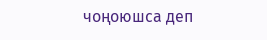чоңоюшса деп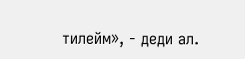тилейм», - деди ал.